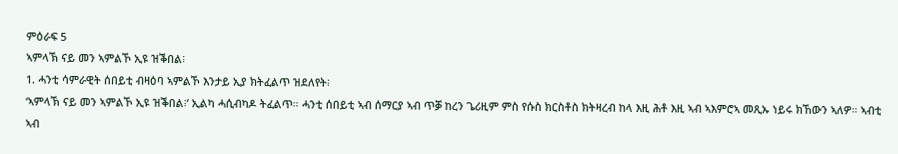ምዕራፍ 5
ኣምላኽ ናይ መን ኣምልኾ ኢዩ ዝቕበል፧
1. ሓንቲ ሳምራዊት ሰበይቲ ብዛዕባ ኣምልኾ እንታይ ኢያ ክትፈልጥ ዝደለየት፧
‘ኣምላኽ ናይ መን ኣምልኾ ኢዩ ዝቕበል፧’ ኢልካ ሓሲብካዶ ትፈልጥ። ሓንቲ ሰበይቲ ኣብ ሰማርያ ኣብ ጥቓ ከረን ጌሪዚም ምስ የሱስ ክርስቶስ ክትዛረብ ከላ እዚ ሕቶ እዚ ኣብ ኣእምሮኣ መጺኡ ነይሩ ክኸውን ኣለዎ። ኣብቲ ኣብ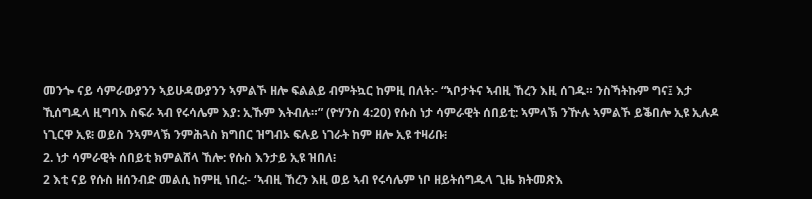መንጐ ናይ ሳምራውያንን ኣይሁዳውያንን ኣምልኾ ዘሎ ፍልልይ ብምትኳር ከምዚ በለት:- “ኣቦታትና ኣብዚ ኸረን እዚ ሰገዱ። ንስኻትኩም ግና፤ እታ ኺሰግዱላ ዚግባእ ስፍራ ኣብ የሩሳሌም እያ: ኢኹም እትብሉ።” (ዮሃንስ 4:20) የሱስ ነታ ሳምራዊት ሰበይቲ: ኣምላኽ ንዅሉ ኣምልኾ ይቕበሎ ኢዩ ኢሉዶ ነጊርዋ ኢዩ፧ ወይስ ንኣምላኽ ንምሕጓስ ክግበር ዝግብኦ ፍሉይ ነገራት ከም ዘሎ ኢዩ ተዛሪቡ፧
2. ነታ ሳምራዊት ሰበይቲ ክምልሸላ ኸሎ: የሱስ እንታይ ኢዩ ዝበለ፧
2 እቲ ናይ የሱስ ዘሰንብድ መልሲ ከምዚ ነበረ:- ‘ኣብዚ ኸረን እዚ ወይ ኣብ የሩሳሌም ነቦ ዘይትሰግዱላ ጊዜ ክትመጽእ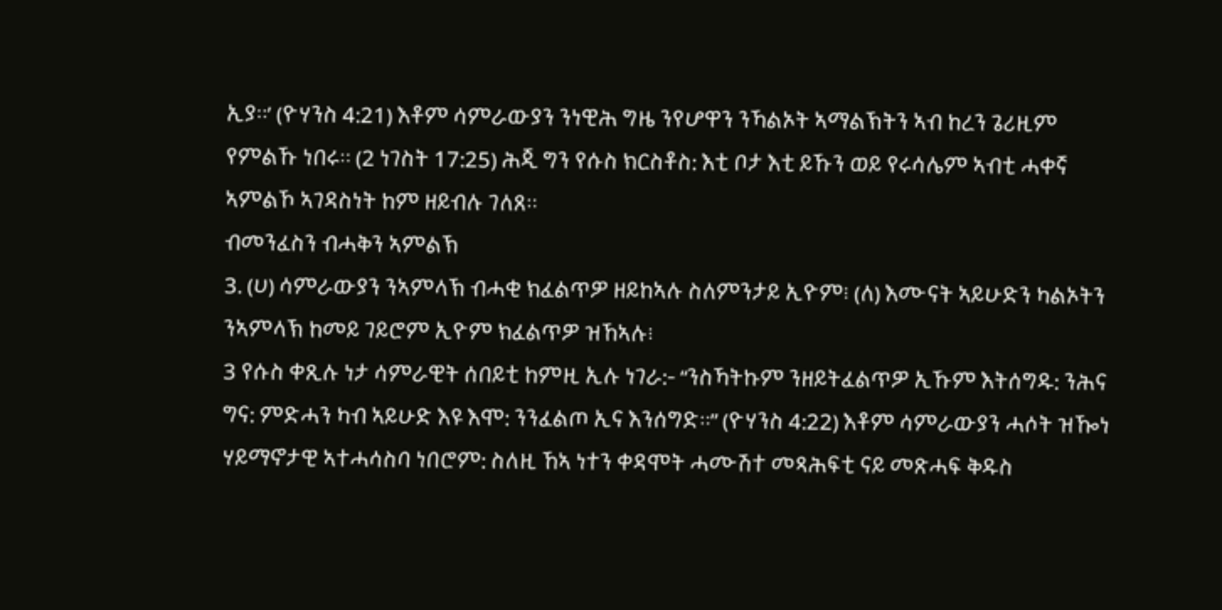ኢያ።’ (ዮሃንስ 4:21) እቶም ሳምራውያን ንነዊሕ ግዜ ንየሆዋን ንኻልኦት ኣማልኽትን ኣብ ከረን ጌሪዚም የምልኹ ነበሩ። (2 ነገስት 17:25) ሕጂ ግን የሱስ ክርስቶስ: እቲ ቦታ እቲ ይኹን ወይ የሩሳሌም ኣብቲ ሓቀኛ ኣምልኾ ኣገዳስነት ከም ዘይብሉ ገለጸ።
ብመንፈስን ብሓቅን ኣምልኽ
3. (ሀ) ሳምራውያን ንኣምላኽ ብሓቂ ክፈልጥዎ ዘይከኣሉ ስለምንታይ ኢዮም፧ (ለ) እሙናት ኣይሁድን ካልኦትን ንኣምላኽ ከመይ ገይሮም ኢዮም ክፈልጥዎ ዝኸኣሉ፧
3 የሱስ ቀጺሉ ነታ ሳምራዊት ሰበይቲ ከምዚ ኢሉ ነገራ:- “ንስኻትኩም ንዘይትፈልጥዎ ኢኹም እትሰግዱ: ንሕና ግና: ምድሓን ካብ ኣይሁድ እዩ እሞ: ንንፈልጦ ኢና እንሰግድ።” (ዮሃንስ 4:22) እቶም ሳምራውያን ሓሶት ዝዀነ ሃይማኖታዊ ኣተሓሳስባ ነበሮም: ስለዚ ኸኣ ነተን ቀዳሞት ሓሙሽተ መጻሕፍቲ ናይ መጽሓፍ ቅዱስ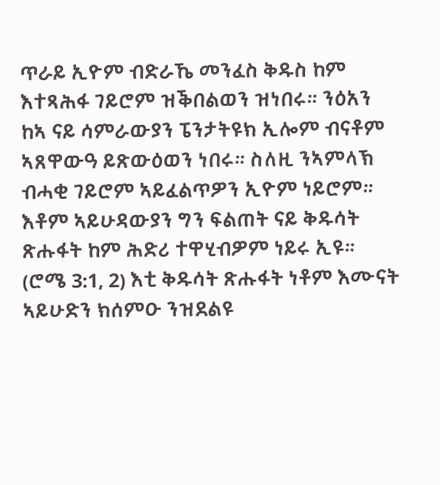ጥራይ ኢዮም ብድራኼ መንፈስ ቅዱስ ከም እተጻሕፋ ገይሮም ዝቕበልወን ዝነበሩ። ንዕአን ከኣ ናይ ሳምራውያን ፔንታትዩክ ኢሎም ብናቶም ኣጸዋውዓ ይጽውዕወን ነበሩ። ስለዚ ንኣምላኽ ብሓቂ ገይሮም ኣይፈልጥዎን ኢዮም ነይሮም። እቶም ኣይሁዳውያን ግን ፍልጠት ናይ ቅዱሳት ጽሑፋት ከም ሕድሪ ተዋሂብዎም ነይሩ ኢዩ። (ሮሜ 3:1, 2) እቲ ቅዱሳት ጽሑፋት ነቶም እሙናት ኣይሁድን ክሰምዑ ንዝደልዩ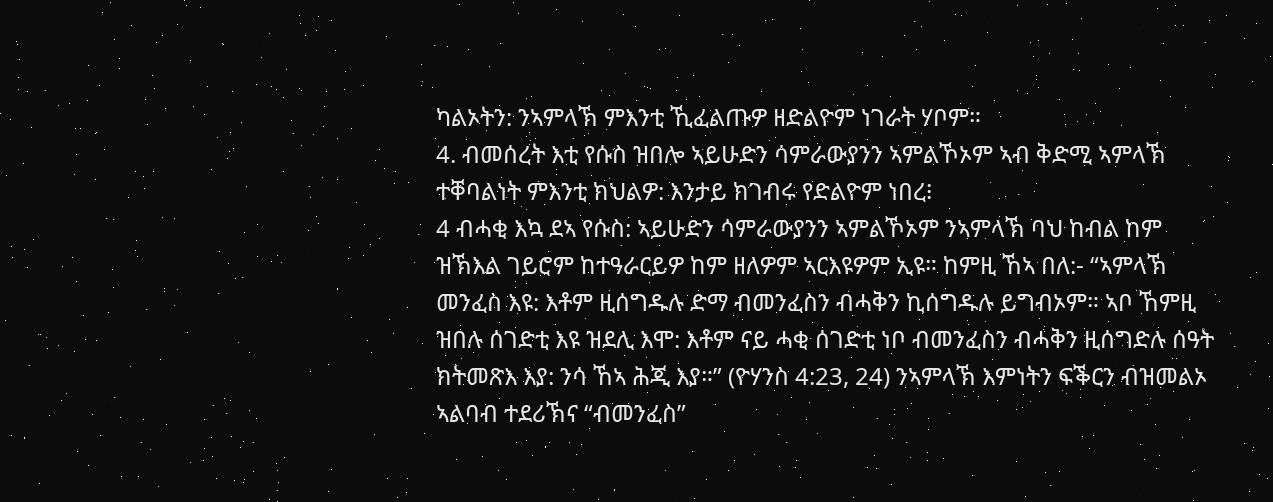ካልኦትን: ንኣምላኽ ምእንቲ ኺፈልጡዎ ዘድልዮም ነገራት ሃቦም።
4. ብመሰረት እቲ የሱስ ዝበሎ ኣይሁድን ሳምራውያንን ኣምልኾኦም ኣብ ቅድሚ ኣምላኽ ተቐባልነት ምእንቲ ክህልዎ: እንታይ ክገብሩ የድልዮም ነበረ፧
4 ብሓቂ እኳ ደኣ የሱስ: ኣይሁድን ሳምራውያንን ኣምልኾኦም ንኣምላኽ ባህ ከብል ከም ዝኽእል ገይሮም ከተዓራርይዎ ከም ዘለዎም ኣርእዩዎም ኢዩ። ከምዚ ኸኣ በለ:- “ኣምላኽ መንፈስ እዩ: እቶም ዚሰግዱሉ ድማ ብመንፈስን ብሓቅን ኪሰግዱሉ ይግብኦም። ኣቦ ኸምዚ ዝበሉ ሰገድቲ እዩ ዝደሊ እሞ: እቶም ናይ ሓቂ ሰገድቲ ነቦ ብመንፈስን ብሓቅን ዚሰግድሉ ሰዓት ክትመጽእ እያ: ንሳ ኸኣ ሕጂ እያ።” (ዮሃንስ 4:23, 24) ንኣምላኽ እምነትን ፍቕርን ብዝመልኦ ኣልባብ ተደሪኽና “ብመንፈስ”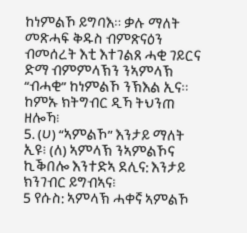ከነምልኾ ይግባእ። ቃሉ ማለት መጽሓፍ ቅዱስ ብምጽናዕን ብመሰረት እቲ እተገልጸ ሓቂ ገይርና ድማ ብምምላኽን ንኣምላኽ “ብሓቂ” ከነምልኾ ንኽእል ኢና። ከምኡ ክትግብር ዲኻ ትህንጠ ዘሎኻ፧
5. (ሀ) “ኣምልኾ” እንታይ ማለት ኢዩ፧ (ለ) ኣምላኽ ንኣምልኾና ኪቕበሎ እንተድኣ ደሊና: እንታይ ክንገብር ይግብኣና፧
5 የሱስ: ኣምላኽ ሓቀኛ ኣምልኾ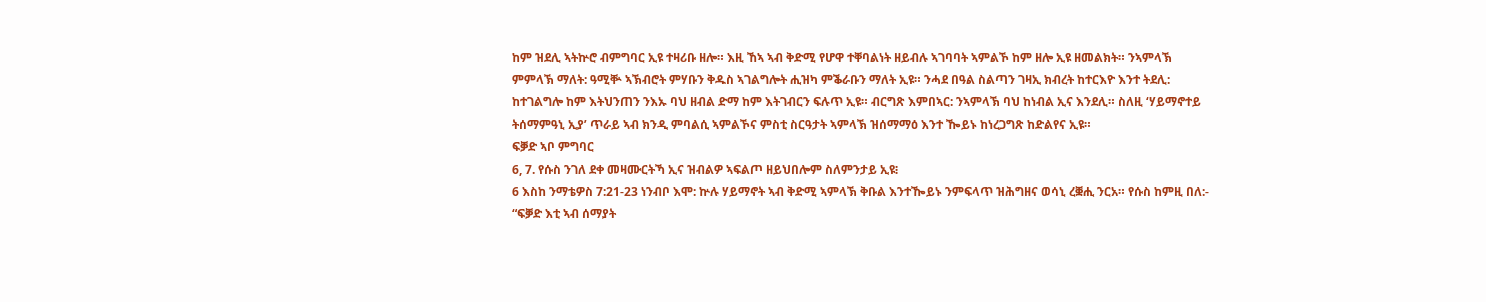ከም ዝደሊ ኣትኵሮ ብምግባር ኢዩ ተዛሪቡ ዘሎ። እዚ ኸኣ ኣብ ቅድሚ የሆዋ ተቐባልነት ዘይብሉ ኣገባባት ኣምልኾ ከም ዘሎ ኢዩ ዘመልክት። ንኣምላኽ ምምላኽ ማለት: ዓሚቝ ኣኽብሮት ምሃቡን ቅዱስ ኣገልግሎት ሒዝካ ምቕራቡን ማለት ኢዩ። ንሓደ በዓል ስልጣን ገዛኢ ክብረት ከተርእዮ እንተ ትደሊ: ከተገልግሎ ከም እትህንጠን ንእኡ ባህ ዘብል ድማ ከም እትገብርን ፍሉጥ ኢዩ። ብርግጽ እምበኣር: ንኣምላኽ ባህ ከነብል ኢና እንደሊ። ስለዚ ‘ሃይማኖተይ ትሰማምዓኒ ኢያ’ ጥራይ ኣብ ክንዲ ምባልሲ ኣምልኾና ምስቲ ስርዓታት ኣምላኽ ዝሰማማዕ እንተ ዀይኑ ከነረጋግጽ ከድልየና ኢዩ።
ፍቓድ ኣቦ ምግባር
6, 7. የሱስ ንገለ ደቀ መዛሙርትኻ ኢና ዝብልዎ ኣፍልጦ ዘይህበሎም ስለምንታይ ኢዩ፧
6 እስከ ንማቴዎስ 7:21-23 ነንብቦ እሞ: ኵሉ ሃይማኖት ኣብ ቅድሚ ኣምላኽ ቅቡል እንተዀይኑ ንምፍላጥ ዝሕግዘና ወሳኒ ረቛሒ ንርአ። የሱስ ከምዚ በለ:- “ፍቓድ እቲ ኣብ ሰማያት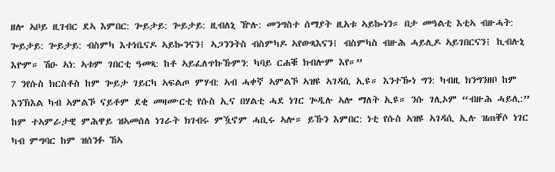ዘሎ ኣቦይ ዚገብር ደኣ እምበር: ጐይታይ: ጐይታይ: ዚብለኒ ዅሉ: መንግስተ ሰማያት ዚአቱ ኣይኰነን። በታ መዓልቲ እቲኣ ብዙሓት: ጐይታይ: ጐይታይ: ብስምካ እተነቤናዶ ኣይኰንናን፧ ኣጋንንትስ ብስምካዶ ኣየውጻእናን፧ ብስምካስ ብዙሕ ሓይሊዶ ኣይገበርናን፧ ኪብሉኒ እዮም። ሽዑ ኣነ: ኣቱም ገበርቲ ዓመጻ: ከቶ ኣይፈለጥኩኹምን: ካባይ ርሐቑ ክብሎም እየ።”
7 ንየሱስ ክርስቶስ ከም ጐይታ ገይርካ ኣፍልጦ ምሃብ: ኣብ ሓቀኛ ኣምልኾ ኣዝዩ ኣገዳሲ ኢዩ። እንተዀነ ግን: ካብዚ ክንግንዘቦ ከም እንኽእል ካብ ኣምልኾ ናይቶም ደቂ መዛሙርቲ የሱስ ኢና በሃልቲ ሓደ ነገር ጐዲሉ ኣሎ ማለት ኢዩ። ንሱ ገሊኦም “ብዙሕ ሓይሊ:” ከም ተኣምራታዊ ምሕዋይ ዝኣመሰለ ነገራት ክገብሩ ምዃኖም ሓቢሩ ኣሎ። ይኹን እምበር: ነቲ የሱስ ኣዝዩ ኣገዳሲ ኢሉ ዝጠቐሶ ነገር ካብ ምግባር ከም ዝሰንፉ ኸኣ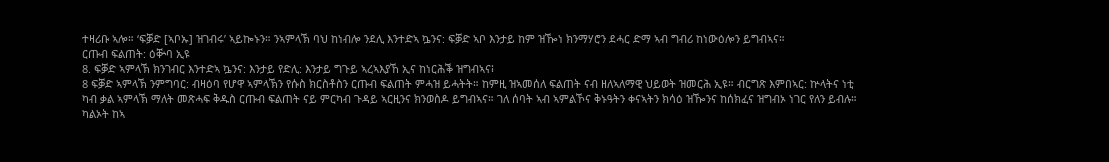ተዛሪቡ ኣሎ። ‘ፍቓድ [ኣቦኡ] ዝገብሩ’ ኣይኰኑን። ንኣምላኽ ባህ ከነብሎ ንደሊ እንተድኣ ኴንና: ፍቓድ ኣቦ እንታይ ከም ዝዀነ ክንማሃሮን ደሓር ድማ ኣብ ግብሪ ከነውዕሎን ይግብኣና።
ርጡብ ፍልጠት: ዕቝባ ኢዩ
8. ፍቓድ ኣምላኽ ክንገብር እንተድኣ ኴንና: እንታይ የድሊ: እንታይ ግጉይ ኣረኣእያኸ ኢና ከነርሕቕ ዝግብኣና፧
8 ፍቓድ ኣምላኽ ንምግባር: ብዛዕባ የሆዋ ኣምላኽን የሱስ ክርስቶስን ርጡብ ፍልጠት ምሓዝ ይሓትት። ከምዚ ዝኣመሰለ ፍልጠት ናብ ዘለኣለማዊ ህይወት ዝመርሕ ኢዩ። ብርግጽ እምበኣር: ኵላትና ነቲ ካብ ቃል ኣምላኽ ማለት መጽሓፍ ቅዱስ ርጡብ ፍልጠት ናይ ምርካብ ጉዳይ ኣርዚንና ክንወስዶ ይግብኣና። ገለ ሰባት ኣብ ኣምልኾና ቅኑዓትን ቀናኣትን ክሳዕ ዝዀንና ከሰክፈና ዝግብኦ ነገር የለን ይብሉ። ካልኦት ከኣ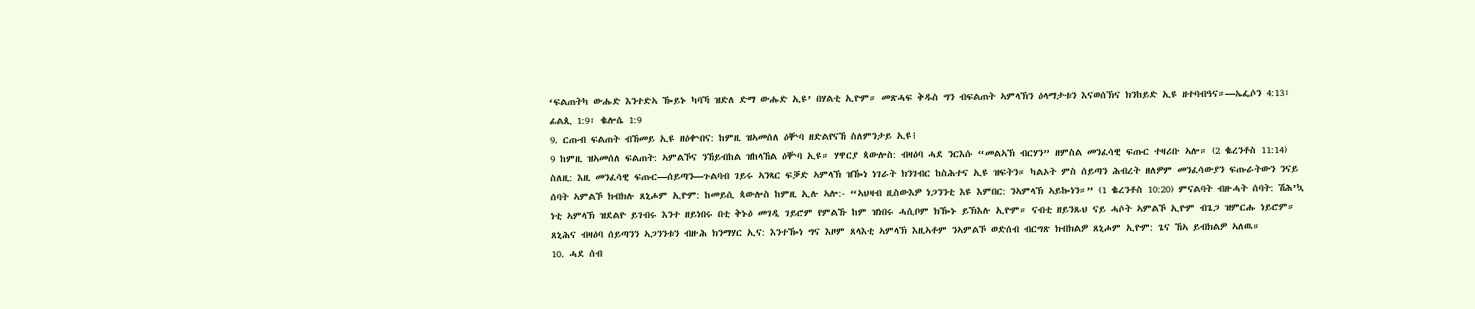‘ፍልጠትካ ውሑድ እንተድኣ ዀይኑ ካባኻ ዝድለ ድማ ውሑድ ኢዩ’ በሃልቲ ኢዮም። መጽሓፍ ቅዱስ ግን ብፍልጠት ኣምላኽን ዕላማታቱን እናወሰኽና ክንከይድ ኢዩ ዘተባብዓና።—ኤፌሶን 4:13፣ ፊልጲ 1:9፣ ቈሎሴ 1:9
9. ርጡብ ፍልጠት ብኸመይ ኢዩ ዘዕቍበና: ከምዚ ዝኣመሰለ ዕቝባ ዘድልየናኸ ስለምንታይ ኢዩ፧
9 ከምዚ ዝኣመሰለ ፍልጠት: ኣምልኾና ንኸይብከል ዝከላኸል ዕቝባ ኢዩ። ሃዋርያ ጳውሎስ: ብዛዕባ ሓደ ንርእሱ “መልኣኽ ብርሃን” ዘምስል መንፈሳዊ ፍጡር ተዛሪቡ ኣሎ። (2 ቈረንቶስ 11:14) ስለዚ: እዚ መንፈሳዊ ፍጡር—ሰይጣን—ጉልባብ ገይሩ ኣንጻር ፍቓድ ኣምላኽ ዝዀነ ነገራት ክንገብር ከስሕተና ኢዩ ዝፍትን። ካልኦት ምስ ሰይጣን ሕብረት ዘለዎም መንፈሳውያን ፍጡራትውን ንናይ ሰባት ኣምልኾ ክብክሉ ጸኒሖም ኢዮም: ከመይሲ ጳውሎስ ከምዚ ኢሉ ኣሎ:- “ኣህዛብ ዚስውእዎ ነጋንንቲ እዩ እምበር: ንኣምላኽ ኣይኰነን።” (1 ቈረንቶስ 10:20) ምናልባት ብዙሓት ሰባት: ሽሕ’ኳ ነቲ ኣምላኽ ዝደልዮ ይገብሩ እንተ ዘይነበሩ በቲ ቅኑዕ መገዲ ገይሮም የምልኹ ከም ዝነበሩ ሓሲቦም ክዀኑ ይኽእሉ ኢዮም። ናብቲ ዘይንጹህ ናይ ሓሶት ኣምልኾ ኢዮም ብጌጋ ዝምርሑ ነይሮም። ጸኒሕና ብዛዕባ ሰይጣንን ኣጋንንቱን ብዙሕ ክንማሃር ኢና: እንተዀነ ግና እዞም ጸላእቲ ኣምላኽ እዚኣቶም ንኣምልኾ ወድሰብ ብርግጽ ክብክልዎ ጸኒሖም ኢዮም: ጌና ኸኣ ይብክልዎ ኣለዉ።
10. ሓደ ሰብ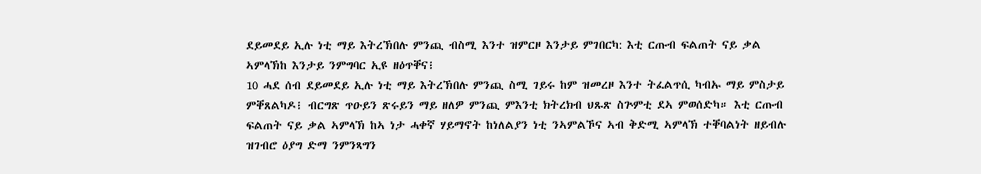ደይመደይ ኢሉ ነቲ ማይ እትረኽበሉ ምንጪ ብስሚ እንተ ዝምርዞ እንታይ ምገበርካ: እቲ ርጡብ ፍልጠት ናይ ቃል ኣምላኽከ እንታይ ንምግባር ኢዩ ዘዕጥቐና፧
10 ሓደ ሰብ ደይመደይ ኢሉ ነቲ ማይ እትረኽበሉ ምንጪ ስሚ ገይሩ ከም ዝመረዞ እንተ ትፈልጥሲ ካብኡ ማይ ምስታይ ምቐጸልካዶ፧ ብርግጽ ጥዑይን ጽሩይን ማይ ዘለዎ ምንጪ ምእንቲ ክትረክብ ህጹጽ ስጕምቲ ደኣ ምወሰድካ። እቲ ርጡብ ፍልጠት ናይ ቃል ኣምላኽ ከኣ ነታ ሓቀኛ ሃይማኖት ከነለልያን ነቲ ንኣምልኾና ኣብ ቅድሚ ኣምላኽ ተቐባልነት ዘይብሉ ዝገብሮ ዕያግ ድማ ንምንጻግን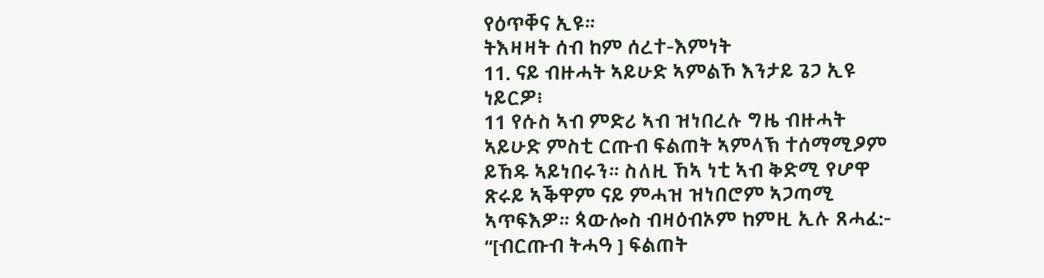የዕጥቐና ኢዩ።
ትእዛዛት ሰብ ከም ሰረተ-እምነት
11. ናይ ብዙሓት ኣይሁድ ኣምልኾ እንታይ ጌጋ ኢዩ ነይርዎ፧
11 የሱስ ኣብ ምድሪ ኣብ ዝነበረሉ ግዜ ብዙሓት ኣይሁድ ምስቲ ርጡብ ፍልጠት ኣምላኽ ተሰማሚዖም ይኸዱ ኣይነበሩን። ስለዚ ኸኣ ነቲ ኣብ ቅድሚ የሆዋ ጽሩይ ኣቕዋም ናይ ምሓዝ ዝነበሮም ኣጋጣሚ ኣጥፍእዎ። ጳውሎስ ብዛዕብኦም ከምዚ ኢሉ ጸሓፈ:- “[ብርጡብ ትሓዓ ] ፍልጠት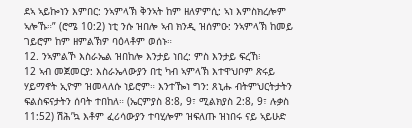ደኣ ኣይኰነን እምበር: ንኣምላኽ ቅንኣት ከም ዘለዎምሲ: ኣነ እምስክረሎም ኣሎኹ።” (ሮሜ 10:2) ነቲ ንሱ ዝበሎ ኣብ ክንዲ ዝሰምዑ: ንኣምላኽ ከመይ ገይሮም ከም ዘምልኽዎ ባዕላቶም ወሰኑ።
12. ንኣምልኾ እስራኤል ዝበከሎ እንታይ ነበረ: ምስ እንታይ ፍረኸ፧
12 ኣብ መጀመርያ: እስራኤላውያን በቲ ካብ ኣምላኽ እተዋህቦም ጽሩይ ሃይማኖት ኢዮም ዝመላለሱ ነይሮም። እንተዀነ ግን: ጸኒሑ ብትምህርትታትን ፍልስፍናታትን ሰባት ተበከለ። (ኤርምያስ 8:8, 9፣ ሚልክያስ 2:8, 9፣ ሉቃስ 11:52) ሽሕ’ኳ እቶም ፈሪሳውያን ተባሂሎም ዝፍለጡ ዝነበሩ ናይ ኣይሁድ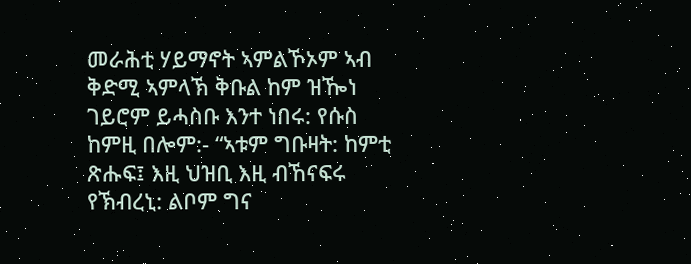መራሕቲ ሃይማኖት ኣምልኾኦም ኣብ ቅድሚ ኣምላኽ ቅቡል ከም ዝዀነ ገይሮም ይሓስቡ እንተ ነበሩ: የሱስ ከምዚ በሎም:- “ኣቱም ግቡዛት: ከምቲ ጽሑፍ፤ እዚ ህዝቢ እዚ ብኸናፍሩ የኽብረኒ: ልቦም ግና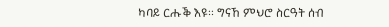ካባይ ርሑቕ እዩ። ግናኸ ምህሮ ስርዓት ሰብ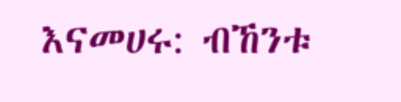እናመሀሩ: ብኸንቱ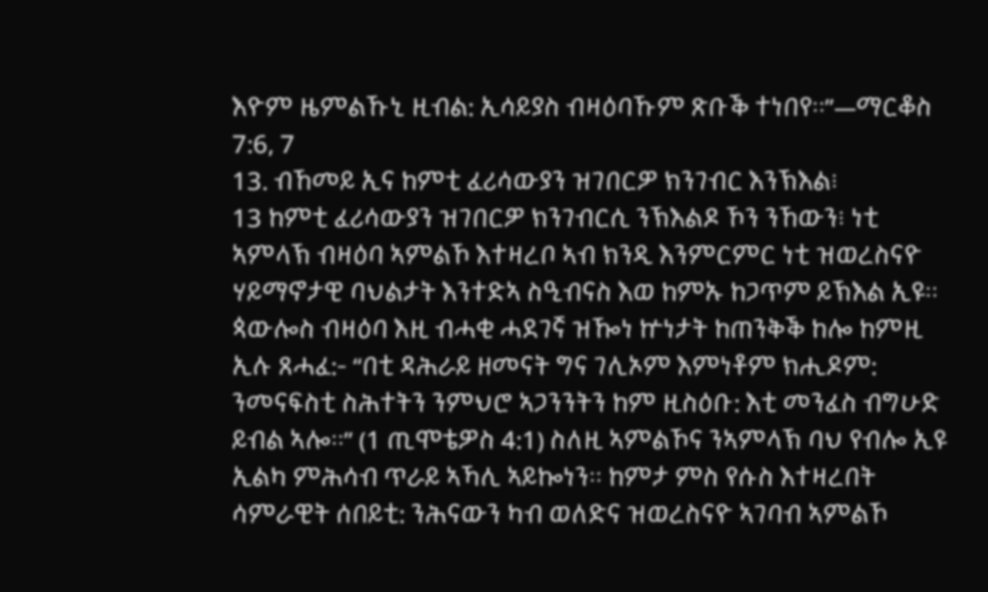እዮም ዜምልኹኒ ዚብል: ኢሳይያስ ብዛዕባኹም ጽቡቕ ተነበየ።”—ማርቆስ 7:6, 7
13. ብኸመይ ኢና ከምቲ ፈሪሳውያን ዝገበርዎ ክንገብር እንኽእል፧
13 ከምቲ ፈሪሳውያን ዝገበርዎ ክንገብርሲ ንኽእልዶ ኾን ንኸውን፧ ነቲ ኣምላኽ ብዛዕባ ኣምልኾ እተዛረቦ ኣብ ክንዲ እንምርምር ነቲ ዝወረስናዮ ሃይማኖታዊ ባህልታት እንተድኣ ስዒብናስ እወ ከምኡ ከጋጥም ይኽእል ኢዩ። ጳውሎስ ብዛዕባ እዚ ብሓቂ ሓደገኛ ዝዀነ ኵነታት ከጠንቅቕ ከሎ ከምዚ ኢሉ ጸሓፈ:- “በቲ ዳሕራይ ዘመናት ግና ገሊኦም እምነቶም ክሒዶም: ንመናፍስቲ ስሕተትን ንምህሮ ኣጋንንትን ከም ዚስዕቡ: እቲ መንፈስ ብግሁድ ይብል ኣሎ።” (1 ጢሞቴዎስ 4:1) ስለዚ ኣምልኾና ንኣምላኽ ባህ የብሎ ኢዩ ኢልካ ምሕሳብ ጥራይ ኣኻሊ ኣይኰነን። ከምታ ምስ የሱስ እተዛረበት ሳምራዊት ሰበይቲ: ንሕናውን ካብ ወለድና ዝወረስናዮ ኣገባብ ኣምልኾ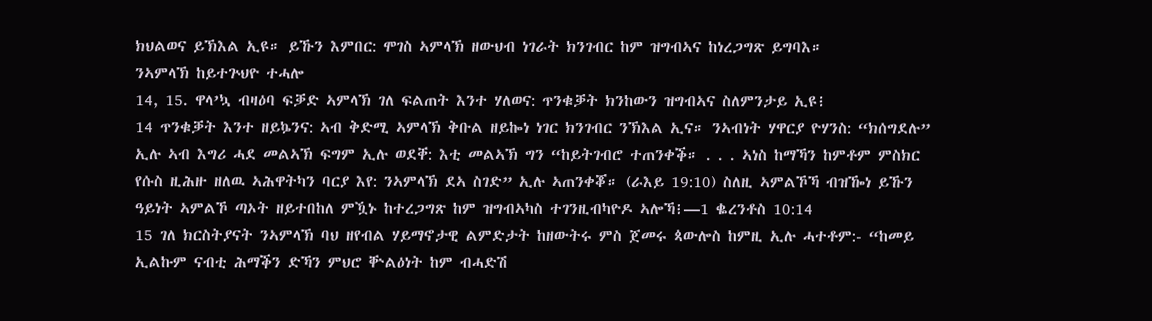ክህልወና ይኽእል ኢዩ። ይኹን እምበር: ሞገስ ኣምላኽ ዘውህብ ነገራት ክንገብር ከም ዝግብኣና ከነረጋግጽ ይግባእ።
ንኣምላኽ ከይተጕህዮ ተሓሎ
14, 15. ዋላ’ኳ ብዛዕባ ፍቓድ ኣምላኽ ገለ ፍልጠት እንተ ሃለወና: ጥንቁቓት ክንከውን ዝግብኣና ስለምንታይ ኢዩ፧
14 ጥንቁቓት እንተ ዘይኴንና: ኣብ ቅድሚ ኣምላኽ ቅቡል ዘይኰነ ነገር ክንገብር ንኽእል ኢና። ንኣብነት ሃዋርያ ዮሃንስ: “ክሰግደሉ” ኢሉ ኣብ እግሪ ሓደ መልኣኽ ፍግም ኢሉ ወደቐ: እቲ መልኣኽ ግን “ከይትገብሮ ተጠንቀቕ። . . . ኣነስ ከማኻን ከምቶም ምስክር የሱስ ዚሕዙ ዘለዉ ኣሕዋትካን ባርያ እየ: ንኣምላኽ ደኣ ስገድ” ኢሉ ኣጠንቀቖ። (ራእይ 19:10) ስለዚ ኣምልኾኻ ብዝዀነ ይኹን ዓይነት ኣምልኾ ጣኦት ዘይተበከለ ምዃኑ ከተረጋግጽ ከም ዝግብኣካስ ተገንዚብካዮዶ ኣሎኻ፧—1 ቈረንቶስ 10:14
15 ገለ ክርስትያናት ንኣምላኽ ባህ ዘየብል ሃይማኖታዊ ልምድታት ከዘውትሩ ምስ ጀመሩ ጳውሎስ ከምዚ ኢሉ ሓተቶም:- “ከመይ ኢልኩም ናብቲ ሕማቕን ድኻን ምህሮ ቝልዕነት ከም ብሓድሽ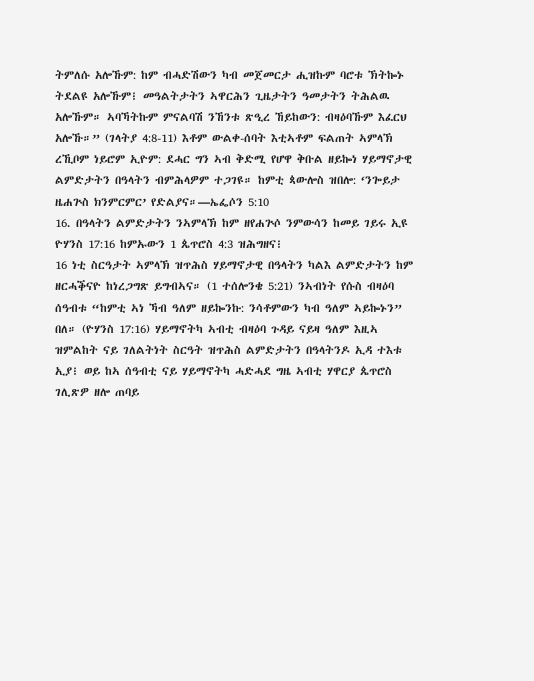ትምለሱ አሎኹም: ከም ብሓድሽውን ካብ መጀመርታ ሒዝኩም ባሮቱ ኽትኰኑ ትደልዩ አሎኹም፧ መዓልትታትን ኣዋርሕን ጊዜታትን ዓመታትን ትሕልዉ አሎኹም። ኣባኻትኩም ምናልባሽ ንኸንቱ ጽዒረ ኸይከውን: ብዛዕባኹም እፈርህ አሎኹ።” (ገላትያ 4:8-11) እቶም ውልቀ-ሰባት እቲኣቶም ፍልጠት ኣምላኽ ረኺቦም ነይሮም ኢዮም: ደሓር ግን ኣብ ቅድሚ የሆዋ ቅቡል ዘይኰነ ሃይማኖታዊ ልምድታትን በዓላትን ብምሕላዎም ተጋገዩ። ከምቲ ጳውሎስ ዝበሎ: ‘ንጐይታ ዜሐጕስ ክንምርምር’ የድልያና።—ኤፌሶን 5:10
16. በዓላትን ልምድታትን ንኣምላኽ ከም ዘየሐጕሶ ንምውሳን ከመይ ገይሩ ኢዩ ዮሃንስ 17:16 ከምኡውን 1 ጴጥሮስ 4:3 ዝሕግዘና፧
16 ነቲ ስርዓታት ኣምላኽ ዝጥሕስ ሃይማኖታዊ በዓላትን ካልእ ልምድታትን ከም ዘርሓቕናዮ ከነረጋግጽ ይግብኣና። (1 ተሰሎንቄ 5:21) ንኣብነት የሱስ ብዛዕባ ሰዓብቱ “ከምቲ ኣነ ኻብ ዓለም ዘይኰንኩ: ንሳቶምውን ካብ ዓለም ኣይኰኑን” በለ። (ዮሃንስ 17:16) ሃይማኖትካ ኣብቲ ብዛዕባ ጉዳይ ናይዛ ዓለም እዚኣ ዝምልከት ናይ ገለልትነት ስርዓት ዝጥሕስ ልምድታትን በዓላትንዶ ኢዳ ተእቱ ኢያ፧ ወይ ከኣ ሰዓብቲ ናይ ሃይማኖትካ ሓድሓደ ግዜ ኣብቲ ሃዋርያ ጴጥሮስ ገሊጽዎ ዘሎ ጠባይ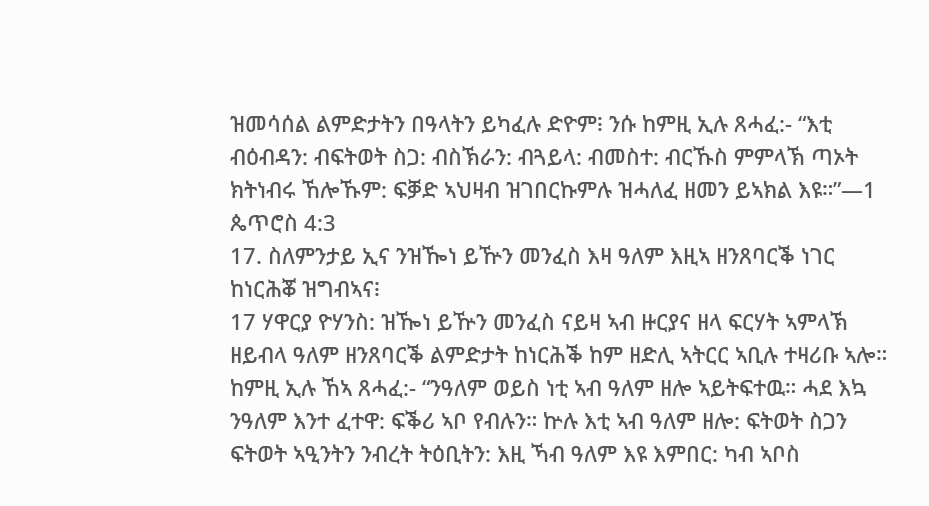ዝመሳሰል ልምድታትን በዓላትን ይካፈሉ ድዮም፧ ንሱ ከምዚ ኢሉ ጸሓፈ:- “እቲ ብዕብዳን: ብፍትወት ስጋ: ብስኽራን: ብጓይላ: ብመስተ: ብርኹስ ምምላኽ ጣኦት ክትነብሩ ኸሎኹም: ፍቓድ ኣህዛብ ዝገበርኩምሉ ዝሓለፈ ዘመን ይኣክል እዩ።”—1 ጴጥሮስ 4:3
17. ስለምንታይ ኢና ንዝዀነ ይዅን መንፈስ እዛ ዓለም እዚኣ ዘንጸባርቕ ነገር ከነርሕቖ ዝግብኣና፧
17 ሃዋርያ ዮሃንስ: ዝዀነ ይዅን መንፈስ ናይዛ ኣብ ዙርያና ዘላ ፍርሃት ኣምላኽ ዘይብላ ዓለም ዘንጸባርቕ ልምድታት ከነርሕቕ ከም ዘድሊ ኣትርር ኣቢሉ ተዛሪቡ ኣሎ። ከምዚ ኢሉ ኸኣ ጸሓፈ:- “ንዓለም ወይስ ነቲ ኣብ ዓለም ዘሎ ኣይትፍተዉ። ሓደ እኳ ንዓለም እንተ ፈተዋ: ፍቕሪ ኣቦ የብሉን። ኵሉ እቲ ኣብ ዓለም ዘሎ: ፍትወት ስጋን ፍትወት ኣዒንትን ንብረት ትዕቢትን: እዚ ኻብ ዓለም እዩ እምበር: ካብ ኣቦስ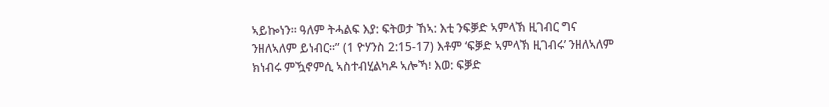ኣይኰነን። ዓለም ትሓልፍ እያ: ፍትወታ ኸኣ: እቲ ንፍቓድ ኣምላኽ ዚገብር ግና ንዘለኣለም ይነብር።” (1 ዮሃንስ 2:15-17) እቶም ‘ፍቓድ ኣምላኽ ዚገብሩ’ ንዘለኣለም ክነብሩ ምዃኖምሲ ኣስተብሂልካዶ ኣሎኻ፧ እወ: ፍቓድ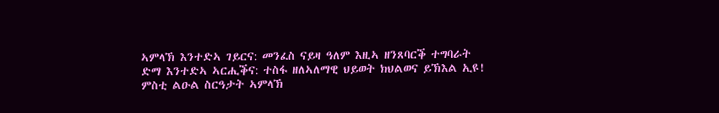ኣምላኽ እንተድኣ ገይርና: መንፈስ ናይዛ ዓለም እዚኣ ዘንጸባርቕ ተግባራት ድማ እንተድኣ ኣርሒቕና: ተስፋ ዘለኣለማዊ ህይወት ክህልወና ይኽእል ኢዩ!
ምስቲ ልዑል ስርዓታት ኣምላኽ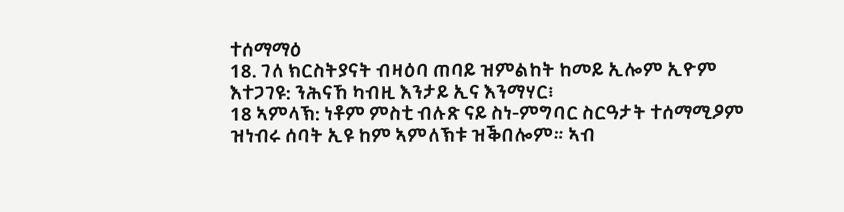ተሰማማዕ
18. ገለ ክርስትያናት ብዛዕባ ጠባይ ዝምልከት ከመይ ኢሎም ኢዮም እተጋገዩ: ንሕናኸ ካብዚ እንታይ ኢና እንማሃር፧
18 ኣምላኽ: ነቶም ምስቲ ብሉጽ ናይ ስነ-ምግባር ስርዓታት ተሰማሚዖም ዝነብሩ ሰባት ኢዩ ከም ኣምለኽቱ ዝቕበሎም። ኣብ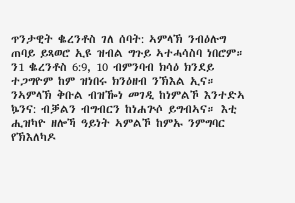ጥንታዊት ቈረንቶስ ገለ ሰባት: ኣምላኽ ንብዕሉግ ጠባይ ይጻወሮ ኢዩ ዝብል ግጉይ ኣተሓሳስባ ነበሮም። ን1 ቈረንቶስ 6:9, 10 ብምንባብ ክሳዕ ክንደይ ተጋግዮም ከም ዝነበሩ ክንዕዘብ ንኽእል ኢና። ንኣምላኽ ቅቡል ብዝዀነ መገዲ ከነምልኾ እንተድኣ ኴንና: ብቓልን ብግብርን ከነሐጕሶ ይግብኣና። እቲ ሒዝካዮ ዘሎኻ ዓይነት ኣምልኾ ከምኡ ንምግባር የኽእለካዶ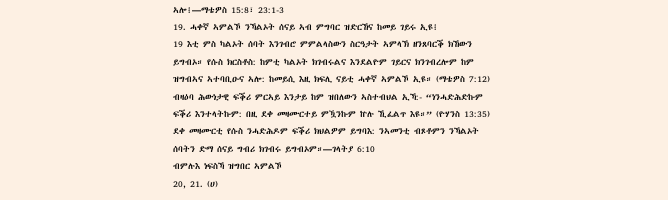ኣሎ፧—ማቴዎስ 15:8፣ 23:1-3
19. ሓቀኛ ኣምልኾ ንኻልኦት ሰናይ ኣብ ምግባር ዝድርኸና ከመይ ገይሩ ኢዩ፧
19 እቲ ምስ ካልኦት ሰባት እንገብሮ ምምልላስውን ስርዓታት ኣምላኽ ዘንጸባርቕ ክኸውን ይግብኦ። የሱስ ክርስቶስ: ከምቲ ካልኦት ክገብሩልና እንደልዮም ገይርና ክንገብረሎም ከም ዝግብኣና ኣተባቢዑና ኣሎ: ከመይሲ እዚ ክፍሊ ናይቲ ሓቀኛ ኣምልኾ ኢዩ። (ማቴዎስ 7:12) ብዛዕባ ሕውነታዊ ፍቕሪ ምርኣይ እንታይ ከም ዝበለውን ኣስተብህል ኢኻ:- “ነንሓድሕድኩም ፍቕሪ እንተላትኩም: በዚ ደቀ መዛሙርተይ ምዃንኩም ኵሉ ኺፈልጥ እዩ።” (ዮሃንስ 13:35) ደቀ መዛሙርቲ የሱስ ንሓድሕዶም ፍቕሪ ክህልዎም ይግባእ: ንኣመንቲ ብጾቶምን ንኻልኦት ሰባትን ድማ ሰናይ ግብሪ ክገብሩ ይግብኦም።—ገላትያ 6:10
ብምሉእ ነፍስኻ ዝግበር ኣምልኾ
20, 21. (ሀ)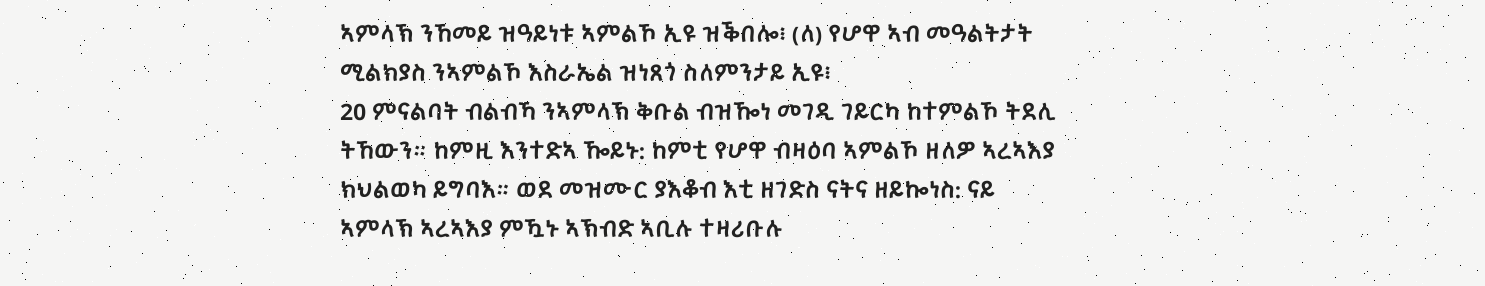ኣምላኽ ንኸመይ ዝዓይነቱ ኣምልኾ ኢዩ ዝቕበሎ፧ (ለ) የሆዋ ኣብ መዓልትታት ሚልክያስ ንኣምልኾ እስራኤል ዝነጸጎ ስለምንታይ ኢዩ፧
20 ምናልባት ብልብኻ ንኣምላኽ ቅቡል ብዝዀነ መገዲ ገይርካ ከተምልኾ ትደሊ ትኸውን። ከምዚ እንተድኣ ዀይኑ: ከምቲ የሆዋ ብዛዕባ ኣምልኾ ዘለዎ ኣረኣእያ ክህልወካ ይግባእ። ወደ መዝሙር ያእቆብ እቲ ዘገድስ ናትና ዘይኰነስ: ናይ ኣምላኽ ኣረኣእያ ምዃኑ ኣኽብድ ኣቢሉ ተዛሪቡሉ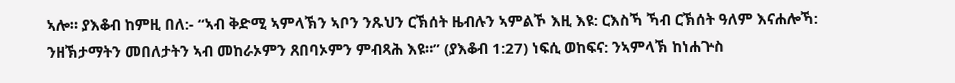ኣሎ። ያእቆብ ከምዚ በለ:- “ኣብ ቅድሚ ኣምላኽን ኣቦን ንጹህን ርኽሰት ዜብሉን ኣምልኾ እዚ እዩ: ርእስኻ ኻብ ርኽሰት ዓለም እናሐሎኻ: ንዘኽታማትን መበለታትን ኣብ መከራኦምን ጸበባኦምን ምብጻሕ እዩ።” (ያእቆብ 1:27) ነፍሲ ወከፍና: ንኣምላኽ ከነሐጕስ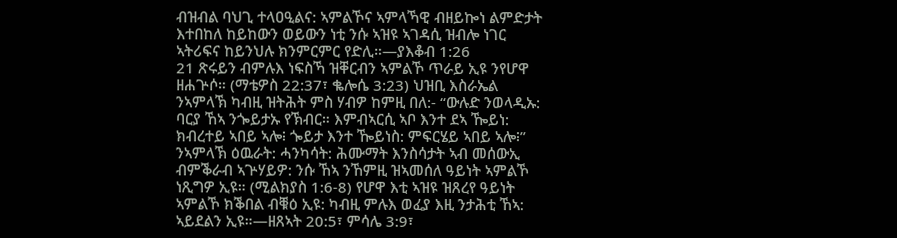ብዝብል ባህጊ ተላዐዒልና: ኣምልኾና ኣምላኻዊ ብዘይኰነ ልምድታት እተበከለ ከይከውን ወይውን ነቲ ንሱ ኣዝዩ ኣገዳሲ ዝብሎ ነገር ኣትሪፍና ከይንህሉ ክንምርምር የድሊ።—ያእቆብ 1:26
21 ጽሩይን ብምሉእ ነፍስኻ ዝቐርብን ኣምልኾ ጥራይ ኢዩ ንየሆዋ ዘሐጕሶ። (ማቴዎስ 22:37፣ ቈሎሴ 3:23) ህዝቢ እስራኤል ንኣምላኽ ካብዚ ዝትሕት ምስ ሃብዎ ከምዚ በለ:- “ውሉድ ንወላዲኡ: ባርያ ኸኣ ንጐይታኡ የኽብር። እምብኣርሲ ኣቦ እንተ ደኣ ዀይነ: ክብረተይ ኣበይ ኣሎ፧ ጐይታ እንተ ዀይነስ: ምፍርሄይ ኣበይ ኣሎ፧” ንኣምላኽ ዕዉራት: ሓንካሳት: ሕሙማት እንስሳታት ኣብ መሰውኢ ብምቕራብ ኣጕሃይዎ: ንሱ ኸኣ ንኸምዚ ዝኣመሰለ ዓይነት ኣምልኾ ነጺግዎ ኢዩ። (ሚልክያስ 1:6-8) የሆዋ እቲ ኣዝዩ ዝጸረየ ዓይነት ኣምልኾ ክቕበል ብቑዕ ኢዩ: ካብዚ ምሉእ ወፈያ እዚ ንታሕቲ ኸኣ: ኣይደልን ኢዩ።—ዘጸኣት 20:5፣ ምሳሌ 3:9፣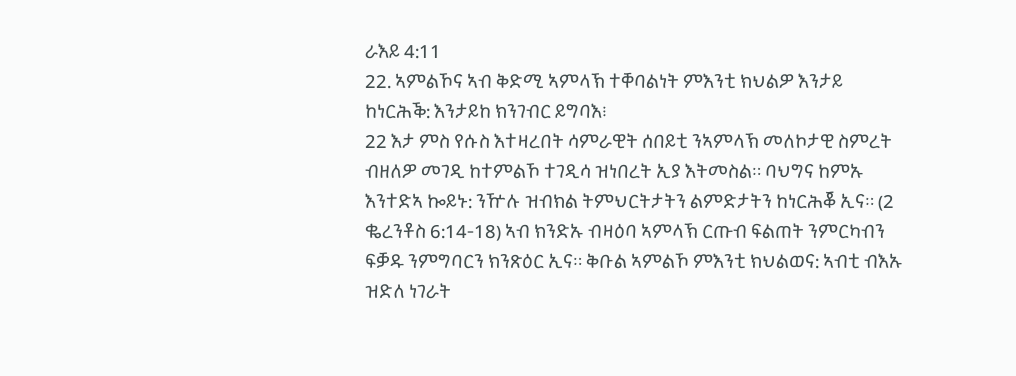ራእይ 4:11
22. ኣምልኾና ኣብ ቅድሚ ኣምላኽ ተቐባልነት ምእንቲ ክህልዎ እንታይ ከነርሕቕ: እንታይከ ክንገብር ይግባእ፧
22 እታ ምስ የሱስ እተዛረበት ሳምራዊት ሰበይቲ ንኣምላኽ መለኮታዊ ስምረት ብዘለዎ መገዲ ከተምልኾ ተገዲሳ ዝነበረት ኢያ እትመስል። ባህግና ከምኡ እንተድኣ ኰይኑ: ንዅሉ ዝብክል ትምህርትታትን ልምድታትን ከነርሕቖ ኢና። (2 ቈረንቶስ 6:14-18) ኣብ ክንድኡ ብዛዕባ ኣምላኽ ርጡብ ፍልጠት ንምርካብን ፍቓዱ ንምግባርን ክንጽዕር ኢና። ቅቡል ኣምልኾ ምእንቲ ክህልወና: ኣብቲ ብእኡ ዝድለ ነገራት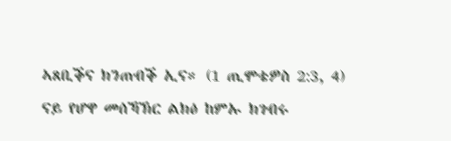ኣጸቢቕና ክንጠብቕ ኢና። (1 ጢሞቴዎስ 2:3, 4) ናይ የሆዋ መሰኻኽር ልክዕ ከምኡ ክገብሩ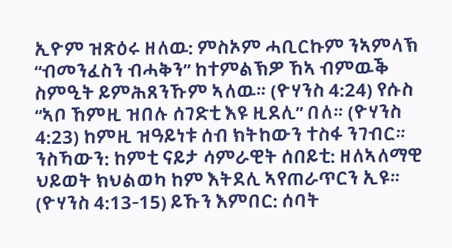ኢዮም ዝጽዕሩ ዘለዉ: ምስኦም ሓቢርኩም ንኣምላኽ “ብመንፈስን ብሓቅን” ከተምልኽዎ ኸኣ ብምዉቕ ስምዒት ይምሕጸንኹም ኣለዉ። (ዮሃንስ 4:24) የሱስ “ኣቦ ኸምዚ ዝበሉ ሰገድቲ እዩ ዚደሊ” በለ። (ዮሃንስ 4:23) ከምዚ ዝዓይነቱ ሰብ ክትከውን ተስፋ ንገብር። ንስኻውን: ከምቲ ናይታ ሳምራዊት ሰበይቲ: ዘለኣለማዊ ህይወት ክህልወካ ከም እትደሊ ኣየጠራጥርን ኢዩ። (ዮሃንስ 4:13-15) ይኹን እምበር: ሰባት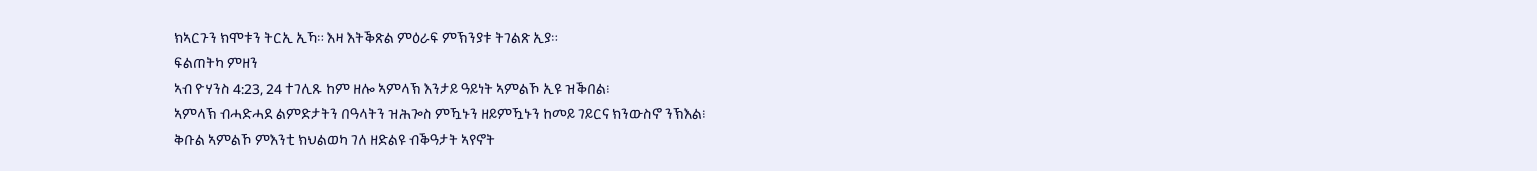ክኣርጉን ክሞቱን ትርኢ ኢኻ። እዛ እትቕጽል ምዕራፍ ምኽንያቱ ትገልጽ ኢያ።
ፍልጠትካ ምዘን
ኣብ ዮሃንስ 4:23, 24 ተገሊጹ ከም ዘሎ ኣምላኽ እንታይ ዓይነት ኣምልኾ ኢዩ ዝቕበል፧
ኣምላኽ ብሓድሓደ ልምድታትን በዓላትን ዝሕጐስ ምዃኑን ዘይምዃኑን ከመይ ገይርና ክንውስኖ ንኽእል፧
ቅቡል ኣምልኾ ምእንቲ ክህልወካ ገለ ዘድልዩ ብቕዓታት ኣየኖት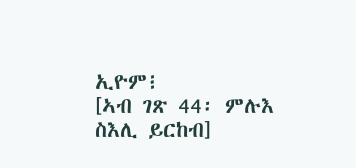ኢዮም፧
[ኣብ ገጽ 44፡ ምሉእ ስእሊ ይርከብ]